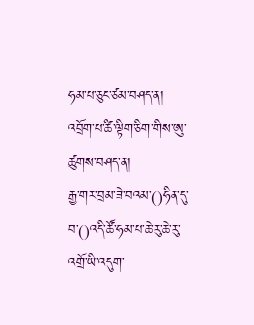ཧམ་པ་ཅུང་ཙམ་བཤད་ན།
འབྲོག་པ་ཚི་ལྟིག་ཅིག་གིས་ཨུ་ཚུགས་བཤད་ན།
རྒྱ་གར་བྲམ་ཟེ་བའམ་()ཧིན་དུ་བ་()འདི་ཚོ་ཧམ་པ་ཆེ་རུ་ཆེ་རུ་འགྲོ་ཡི་འདུག་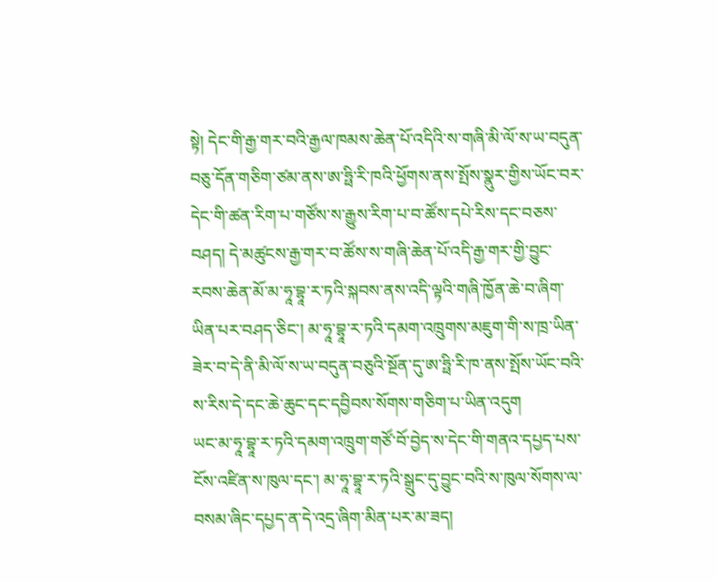སྟེ། དེང་གི་རྒྱ་གར་བའི་རྒྱལ་ཁམས་ཆེན་པོ་འདིའི་ས་གཞི་མི་ལོ་ས་ཡ་བདུན་བཅུ་དོན་གཅིག་ཙམ་ནས་ཨ་ཧྥི་རི་ཁའི་ཕྱོགས་ནས་སྤོས་སྣུར་གྱིས་ཡོང་བར་དེང་གི་ཚན་རིག་པ་གཙོས་ས་རྒྱུས་རིག་པ་བ་ཚོས་དཔེ་རིས་དང་བཅས་བཤད། དེ་མཚུངས་རྒྱ་གར་བ་ཚོས་ས་གཞི་ཆེན་པོ་འདི་རྒྱ་གར་གྱི་བྱུང་རབས་ཆེན་མོ་མ་ཧཱ་བྷཱ་ར་ཏའི་སྐབས་ནས་འདི་ལྟའི་གཞི་ཁྱོན་ཆེ་བ་ཞིག་ཡིན་པར་བཤད་ཅིང་། མ་ཧཱ་བྷཱ་ར་ཏའི་དམག་འཁྲུགས་མཇུག་གི་ས་ཁྲ་ཡིན་ཟེར་བ་དེ་ནི་མི་ལོ་ས་ཡ་བདུན་བཅུའི་སྔོན་དུ་ཨ་ཧྥི་རི་ཁ་ནས་སྤོས་ཡོང་བའི་ས་རིས་དེ་དང་ཆེ་ཆུང་དང་དབྱིབས་སོགས་གཅིག་པ་ཡིན་འདུག
ཡང་མ་ཧཱ་བྷཱ་ར་ཏའི་དམག་འཁྲུག་གཙོ་བོ་བྱེད་ས་དེང་གི་གནའ་དཔྱད་པས་ངོས་འཛིན་ས་ཁུལ་དང་། མ་ཧཱ་བྷཱ་ར་ཏའི་སྒྲུང་དུ་བྱུང་བའི་ས་ཁུལ་སོགས་ལ་བསམ་ཞིང་དཔྱད་ན་དེ་འདྲ་ཞིག་མིན་པར་མ་ཟད།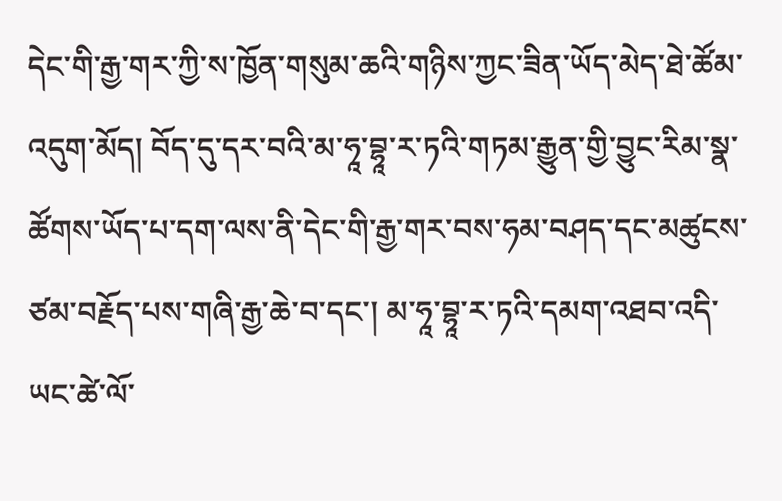དེང་གི་རྒྱ་གར་ཀྱི་ས་ཁྱོན་གསུམ་ཆའི་གཉིས་ཀྱང་ཟིན་ཡོད་མེད་ཐེ་ཚོམ་འདུག་མོད། བོད་དུ་དར་བའི་མ་ཧཱ་བྷཱ་ར་ཏའི་གཏམ་རྒྱུན་གྱི་བྱུང་རིམ་སྣ་ཚོགས་ཡོད་པ་དག་ལས་ནི་དེང་གི་རྒྱ་གར་བས་ཧམ་བཤད་དང་མཚུངས་ཙམ་བརྗོད་པས་གཞི་རྒྱ་ཆེ་བ་དང་། མ་ཧཱ་བྷཱ་ར་ཏའི་དམག་འཐབ་འདི་ཡང་ཚེ་ལོ་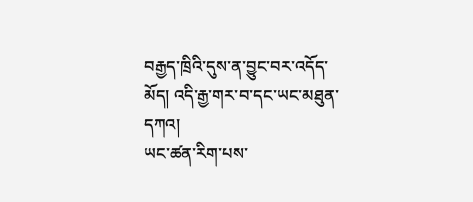བརྒྱད་ཁྲིའི་དུས་ན་བྱུང་བར་འདོད་མོད། འདི་རྒྱ་གར་བ་དང་ཡང་མཐུན་དཀའ།
ཡང་ཚན་རིག་པས་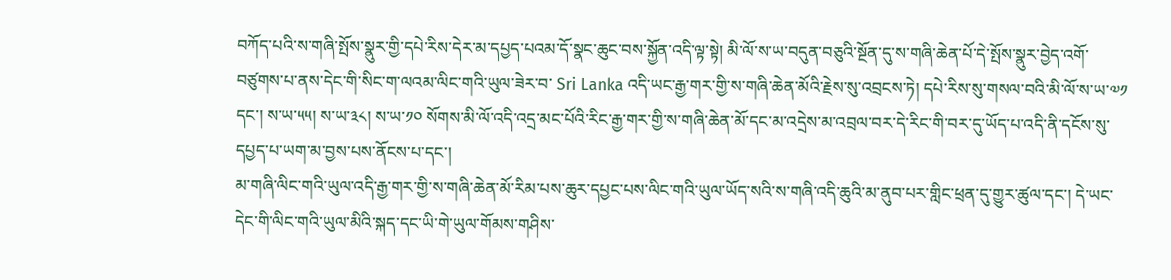བཀོད་པའི་ས་གཞི་སྤོས་སྣུར་གྱི་དཔེ་རིས་དེར་མ་དཔྱད་པའམ་དོ་སྣང་ཆུང་བས་སྐྱོན་འདི་ལྟ་སྟེ། མི་ལོ་ས་ཡ་བདུན་བཅུའི་སྔོན་དུ་ས་གཞི་ཆེན་པོ་དེ་སྤོས་སྣུར་བྱེད་འགོ་བཙུགས་པ་ནས་དེང་གི་སིང་ག་ལའམ་ལིང་གའི་ཡུལ་ཟེར་བ་ Sri Lanka འདི་ཡང་རྒྱ་གར་གྱི་ས་གཞི་ཆེན་མོའི་རྗེས་སུ་འབྲངས་ཏེ། དཔེ་རིས་སུ་གསལ་བའི་མི་ལོ་ས་ཡ་༧༡ དང་། ས་ཡ་༥༥། ས་ཡ་༣༨། ས་ཡ་༡༠ སོགས་མི་ལོ་འདི་འདྲ་མང་པོའི་རིང་རྒྱ་གར་གྱི་ས་གཞི་ཆེན་མོ་དང་མ་འདྲེས་མ་འབྲལ་བར་དེ་རིང་གི་བར་དུ་ཡོད་པ་འདི་ནི་དངོས་སུ་དཔྱད་པ་ཡག་མ་བྱས་པས་ནོངས་པ་དང་།
མ་གཞི་ལིང་གའི་ཡུལ་འདི་རྒྱ་གར་གྱི་ས་གཞི་ཆེན་མོ་རིམ་པས་ཆུར་དཔྱང་པས་ལིང་གའི་ཡུལ་ཡོད་སའི་ས་གཞི་འདི་ཆུའི་མ་ནུབ་པར་གླིང་ཕྲན་དུ་གྱུར་ཚུལ་དང་། དེ་ཡང་དེང་གི་ལིང་གའི་ཡུལ་མིའི་སྐད་དང་ཡི་གེ་ཡུལ་གོམས་གཤིས་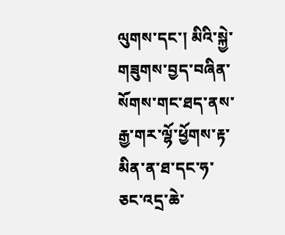ལུགས་དང་། མིའི་སྐྱེ་གཟུགས་བྱད་བཞིན་སོགས་གང་ཐད་ནས་རྒྱ་གར་ལྷོ་ཕྱོགས་རྟ་མིན་ན་ཐ་དང་ཧ་ཅང་འདྲ་ཆེ་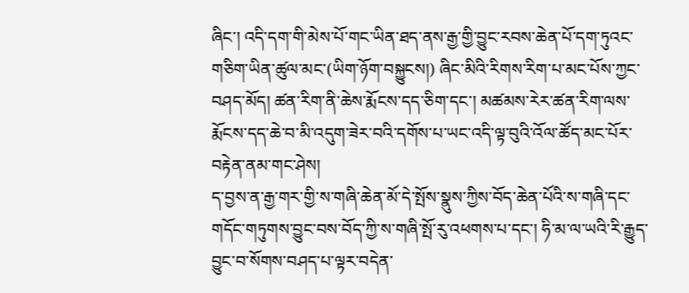ཞིང་། འདི་དག་གི་མེས་པོ་གང་ཡིན་ཐད་ནས་རྒྱ་གྱི་བྱུང་རབས་ཆེན་པོ་དག་ཏུའང་གཅིག་ཡིན་ཚུལ་མང་(ཡིག་ཉོག་བསྐྱུངས།) ཞིང་མིའི་རིགས་རིག་པ་མང་པོས་ཀྱང་བཤད་མོད། ཚན་རིག་ནི་ཆེས་རྨོངས་དད་ཅིག་དང་། མཚམས་རེར་ཚན་རིག་ལས་རྨོངས་དད་ཆེ་བ་མི་འདུག་ཟེར་བའི་དགོས་པ་ཡང་འདི་ལྟ་བུའི་འོལ་ཚོད་མང་པོར་བརྟེན་ནམ་གང་ཤེས།
ད་བྱས་ན་རྒྱ་གར་གྱི་ས་གཞི་ཆེན་མོ་དེ་སྤོས་སྣུས་ཀྱིས་བོད་ཆེན་པོའི་ས་གཞི་དང་གདོང་གཏུགས་བྱུང་བས་བོད་ཀྱི་ས་གཞི་སྤོ་རུ་འཕགས་པ་དང་། ཧི་མ་ལ་ཡའི་རི་རྒྱུད་བྱུང་བ་སོགས་བཤད་པ་ལྟར་བདེན་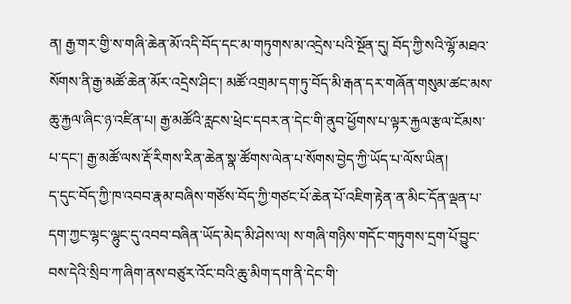ན། རྒྱ་གར་གྱི་ས་གཞི་ཆེན་མོ་འདི་བོད་དང་མ་གཏུགས་མ་འདྲེས་པའི་སྔོན་དུ། བོད་ཀྱི་སའི་ལྷོ་མཐའ་སོགས་ནི་རྒྱ་མཚོ་ཆེན་མོར་འདྲེས་ཤིང་། མཚོ་འགྲམ་དག་ཏུ་བོད་མི་རྒན་དར་གཞོན་གསུམ་ཚང་མས་ཆུ་རྐྱལ་ཞིང་ཉ་འཛིན་པ། རྒྱ་མཚོའི་རླངས་ཕྲེང་དབར་ན་དེང་གི་ནུབ་ཕྱོགས་པ་ལྟར་རྐྱལ་རྩལ་ངོམས་པ་དང་། རྒྱ་མཚོ་ལས་རྡོ་རིགས་རིན་ཆེན་སྣ་ཚོགས་ལེན་པ་སོགས་བྱེད་ཀྱི་ཡོད་པ་ལོས་ཡིན།
ད་དུང་བོད་ཀྱི་ཁ་འབབ་རྣམ་བཞིས་གཙོས་བོད་ཀྱི་གཙང་པོ་ཆེན་པོ་འཇིག་རྟེན་ན་མིང་དོན་ལྡན་པ་དག་ཀྱང་ལྷང་ལྷུང་དུ་འབབ་བཞིན་ཡོད་མེད་མི་ཤེས་ལ། ས་གཞི་གཉིས་གདོང་གཏུགས་དྲག་པོ་བྱུང་བས་དེའི་སྲིབ་ཀ་ཞིག་ནས་བཙུར་འོང་བའི་ཆུ་མིག་དག་ནི་དེང་གི་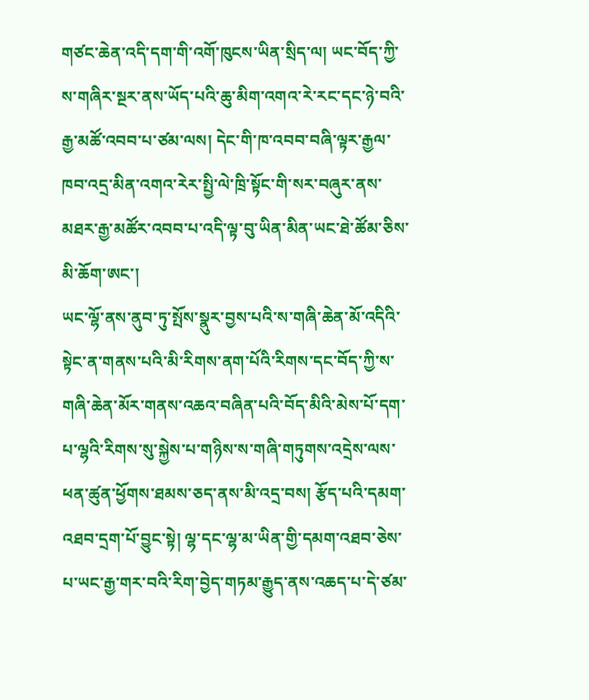གཙང་ཆེན་འདི་དག་གི་འགོ་ཁུངས་ཡིན་སྲིད་ལ། ཡང་བོད་ཀྱི་ས་གཞིར་སྔར་ནས་ཡོད་པའི་ཆུ་མིག་འགའ་རེ་རང་དང་ཉེ་བའི་རྒྱ་མཚོ་འབབ་པ་ཙམ་ལས། དེང་གི་ཁ་འབབ་བཞི་ལྟར་རྒྱལ་ཁབ་འདྲ་མིན་འགའ་རེར་སྤྱི་ལེ་ཁྲི་སྟོང་གི་སར་བཞུར་ནས་མཐར་རྒྱ་མཚོར་འབབ་པ་འདི་ལྟ་བུ་ཡིན་མིན་ཡང་ཐེ་ཚོམ་ཅིས་མི་ཆོག་ཨང་།
ཡང་ལྷོ་ནས་ནུབ་ཏུ་སྤོས་སྣུར་བྱས་པའི་ས་གཞི་ཆེན་མོ་འདིའི་སྟེང་ན་གནས་པའི་མི་རིགས་ནག་པོའི་རིགས་དང་བོད་ཀྱི་ས་གཞི་ཆེན་མོར་གནས་འཆའ་བཞིན་པའི་བོད་མིའི་མེས་པོ་དག་པ་ལྷའི་རིགས་སུ་སྐྱེས་པ་གཉིས་ས་གཞི་གཏུགས་འདྲེས་ལས་ཕན་ཚུན་ཕྱོགས་ཐམས་ཅད་ནས་མི་འདྲ་བས། རྩོད་པའི་དམག་འཐབ་དྲག་པོ་བྱུང་སྟེ། ལྷ་དང་ལྷ་མ་ཡིན་གྱི་དམག་འཐབ་ཅེས་པ་ཡང་རྒྱ་གར་བའི་རིག་བྱེད་གཏམ་རྒྱུད་ནས་འཆད་པ་དེ་ཙམ་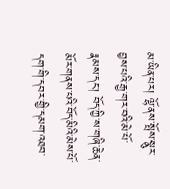མ་ཡིན་པར། ལྷོ་ནས་སྤོས་སྣུར་བྱས་པའི་རྒྱ་གར་བའི་མེ་པོ་རྣམས་དང་། བོད་ཀྱི་ས་གཞི་ཆེན་མོར་གནས་པའི་བོད་མིའི་མེས་པོ་དག་གི་དབར་གྱི་དམག་འཐབ་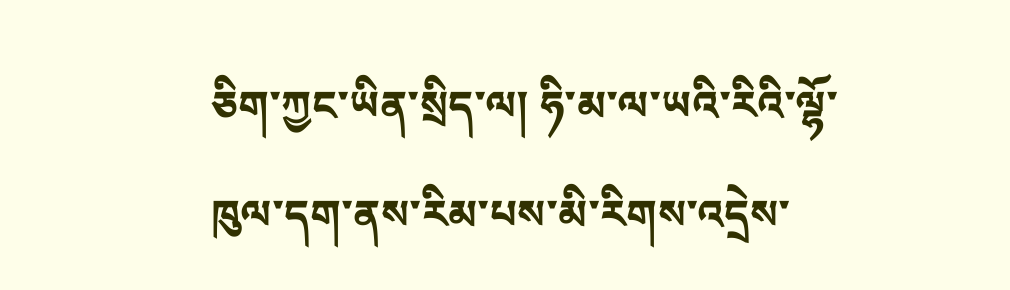ཅིག་ཀྱང་ཡིན་སྲིད་ལ། ཧི་མ་ལ་ཡའི་རིའི་ལྷོ་ཁུལ་དག་ནས་རིམ་པས་མི་རིགས་འདྲེས་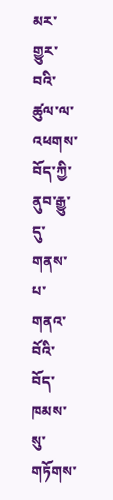མར་གྱུར་བའི་ཚུལ་ལ་འཕགས་བོད་ཀྱི་ནུབ་རྒྱུ་དུ་གནས་པ་གནའ་བོའི་བོད་ཁམས་སུ་གཏོགས་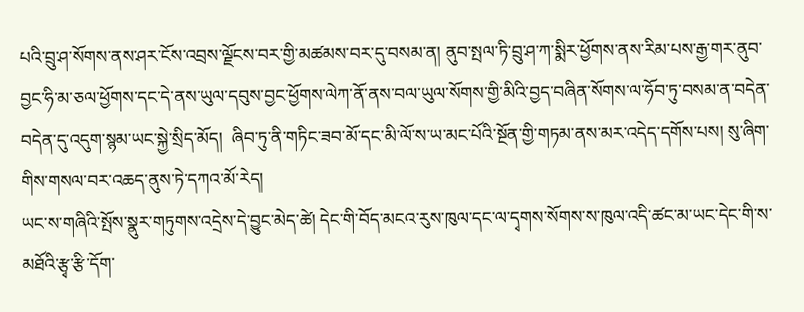པའི་བྲུ་ཤ་སོགས་ནས་ཤར་ངོས་འབྲས་ལྗོངས་བར་གྱི་མཚམས་བར་དུ་བསམ་ན། ནུབ་སྤལ་ཏི་བྲུ་ཤ་ཀ་སྨིར་ཕྱོགས་ནས་རིམ་པས་རྒྱ་གར་ནུབ་བྱང་ཧི་མ་ཅལ་ཕྱོགས་དང་དེ་ནས་ཡུལ་དབུས་བྱང་ཕྱོགས་ལེཀ་ནོ་ནས་བལ་ཡུལ་སོགས་གྱི་མིའི་བྱད་བཞིན་སོགས་ལ་ཧོབ་ཏུ་བསམ་ན་བདེན་བདེན་དུ་འདུག་སྙམ་ཡང་སྐྱེ་སྲིད་མོད།  ཞིབ་ཏུ་ནི་གཏིང་ཟབ་མོ་དང་མི་ལོ་ས་ཡ་མང་པོའི་སྔོན་གྱི་གཏམ་ནས་མར་འདེད་དགོས་པས། སུ་ཞིག་གིས་གསལ་བར་འཆད་ནུས་ཏེ་དཀའ་མོ་རེད།
ཡང་ས་གཞིའི་སྤོས་སྣུར་གཏུགས་འདྲེས་དེ་བྱུང་མེད་ཚེ། དེང་གི་བོད་མངའ་རུས་ཁུལ་དང་ལ་དྭགས་སོགས་ས་ཁུལ་འདི་ཚང་མ་ཡང་དེང་གི་ས་མཐོའི་རྩྭ་རྩི་དོག་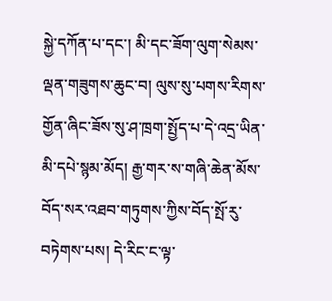སྐྱེ་དཀོན་པ་དང་། མི་དང་ཟོག་ལུག་སེམས་ལྡན་གཟུགས་ཆུང་བ། ལུས་སུ་པགས་རིགས་གྱོན་ཞིང་ཟོས་སུ་ཤ་ཁྲག་སྤྱོད་པ་དེ་འདྲ་ཡིན་མི་དཔེ་སྙམ་མོད། རྒྱ་གར་ས་གཞི་ཆེན་མོས་བོད་སར་འཐབ་གཏུགས་ཀྱིས་བོད་སྤོ་རུ་བཏེགས་པས། དེ་རིང་ང་ལྟ་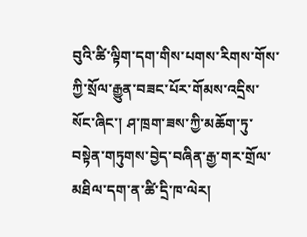བུའི་ཚི་ལྟིག་དག་གིས་པགས་རིགས་གོས་ཀྱི་སྲོལ་རྒྱུན་བཟང་པོར་གོམས་འདྲིས་སོང་ཞིང་། ཤ་ཁྲག་ཟས་ཀྱི་མཆོག་ཏུ་བསྟེན་གཏུགས་བྱེད་བཞིན་རྒྱ་གར་གྲོལ་མཐིལ་དག་ན་ཚི་དྲི་ཁ་ལེར།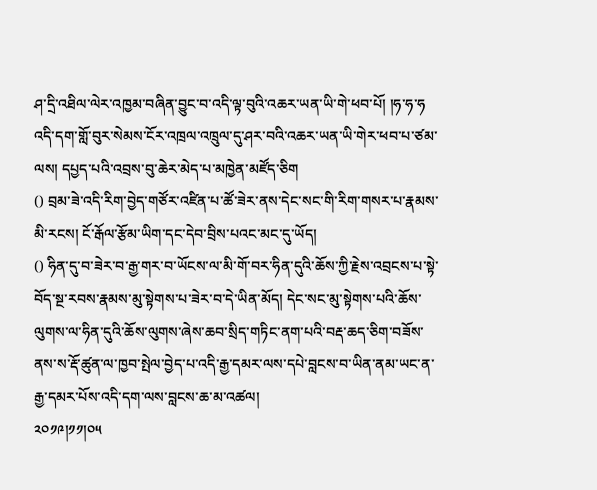ཤ་དྲི་འཐིལ་ལེར་འཁྱམ་བཞིན་བྱུང་བ་འདི་ལྟ་བུའི་འཆར་ཡན་ཡི་གེ་ཕབ་པོ། །ཧ་ཧ་ཧ
འདི་དག་གློ་བུར་སེམས་ངོར་འཁྲལ་འཁྲུལ་དུ་ཤར་བའི་འཆར་ཡན་ཡི་གེར་ཕབ་པ་ཙམ་ལས། དཔྱད་པའི་འབྲས་བུ་ཆེར་མེད་པ་མཁྱེན་མཛོད་ཅིག
() བྲམ་ཟེ་འདི་རིག་བྱེད་གཙོར་འཛིན་པ་ཚོ་ཟེར་ནས་དེང་སང་གི་རིག་གསར་པ་རྣམས་མི་རངས། ངོ་རྒོལ་རྩོམ་ཡིག་དང་དེབ་བྲིས་པའང་མང་དུ་ཡོད།
() ཧིན་དུ་བ་ཟེར་བ་རྒྱ་གར་བ་ཡོངས་ལ་མི་གོ་བར་ཧིན་དུའི་ཆོས་ཀྱི་རྗེས་འབྲངས་པ་སྟེ་བོད་སྔ་རབས་རྣམས་མུ་སྟེགས་པ་ཟེར་བ་དེ་ཡིན་མོད། དེང་སང་མུ་སྟེགས་པའི་ཆོས་ལུགས་ལ་ཧིན་དུའི་ཆོས་ལུགས་ཞེས་ཆབ་སྲིད་གཏིང་ནག་པའི་བརྡ་ཆད་ཅིག་བཟོས་ནས་ས་རྡོ་ཚུན་ལ་ཁྱབ་སྤེལ་བྱེད་པ་འདི་རྒྱ་དམར་ལས་དཔེ་བླངས་བ་ཡིན་ནམ་ཡང་ན་རྒྱ་དམར་པོས་འདི་དག་ལས་བླངས་ཆ་མ་འཚལ།
༢༠༡༩།༡༡།༠༥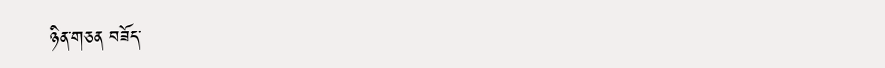ཉིན་གཅན བཟོད་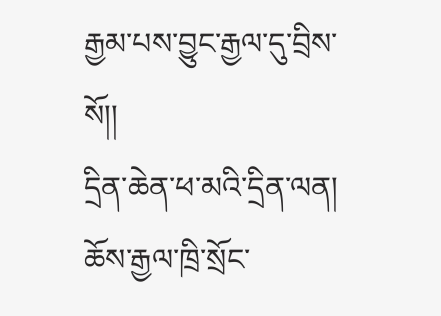རྒྱམ་པས་བྱུང་རྒྱལ་དུ་བྲིས་སོ།།
དྲིན་ཆེན་ཕ་མའི་དྲིན་ལན།
ཆོས་རྒྱལ་ཁྲི་སྲོང་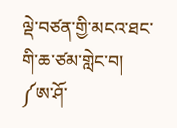ལྡེ་བཙན་གྱི་མངའ་ཐང་གི་ཆ་ཙམ་གླེང་བ།
༼ཨ་ཤོ་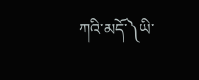ཀའི་མདོ་༽ཡི་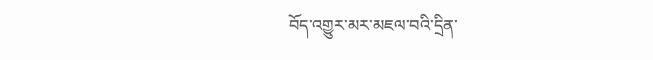བོད་འགྱུར་མར་མཇལ་བའི་དྲིན་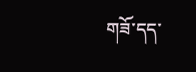གཟོ་དད་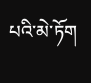པའི་མེ་ཏོག